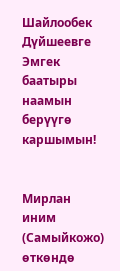Шайлообек Дүйшеевге Эмгек баатыры наамын берүүгө каршымын!


Мирлан иним (Самыйкожо) өткөндө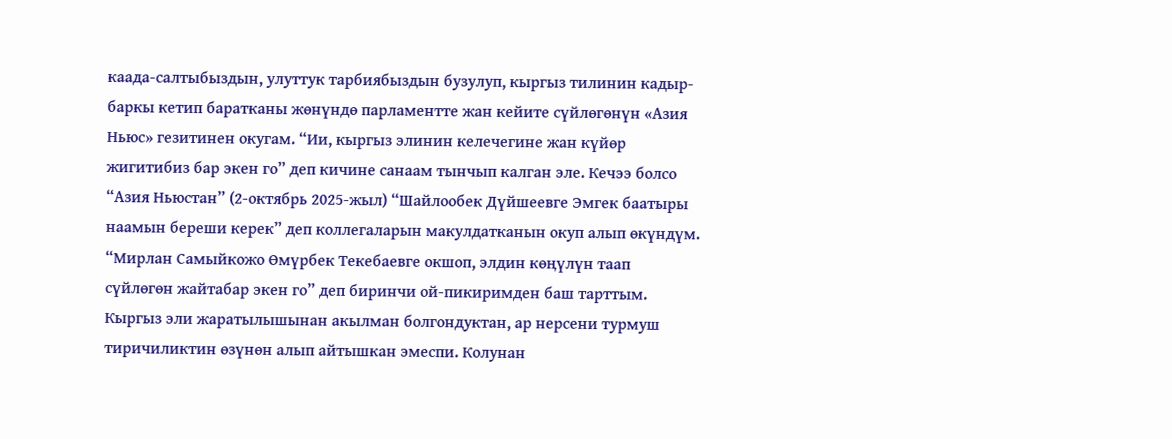каада-салтыбыздын, улуттук тарбиябыздын бузулуп, кыргыз тилинин кадыр-баркы кетип баратканы жөнүндө парламентте жан кейите сүйлөгөнүн «Азия Ньюс» гезитинен окугам. “Ии, кыргыз элинин келечегине жан күйөр жигитибиз бар экен го” деп кичине санаам тынчып калган эле. Кечээ болсо “Азия Ньюстан” (2-октябрь 2025-жыл) “Шайлообек Дүйшеевге Эмгек баатыры наамын береши керек” деп коллегаларын макулдатканын окуп алып өкүндүм. “Мирлан Самыйкожо Өмүрбек Текебаевге окшоп, элдин көңүлүн таап сүйлөгөн жайтабар экен го” деп биринчи ой-пикиримден баш тарттым.
Кыргыз эли жаратылышынан акылман болгондуктан, ар нерсени турмуш тиричиликтин өзүнөн алып айтышкан эмеспи. Колунан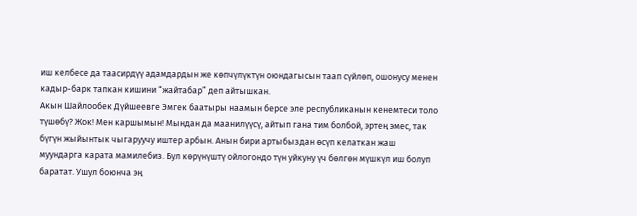иш келбесе да таасирдүү адамдардын же көпчүлүктүн оюндагысын таап сүйлөп, ошонусу менен кадыр-барк тапкан кишини “жайтабар” деп айтышкан.
Акын Шайлообек Дүйшеевге Эмгек баатыры наамын берсе эле республиканын кенемтеси толо түшөбү? Жок! Мен каршымын! Мындан да маанилүүсү, айтып гана тим болбой, эртең эмес, так бүгүн жыйынтык чыгаруучу иштер арбын. Анын бири артыбыздан өсүп келаткан жаш муундарга карата мамилебиз. Бул көрүнүштү ойлогондо түн уйкуну үч бөлгөн мүшкүл иш болуп баратат. Ушул боюнча эң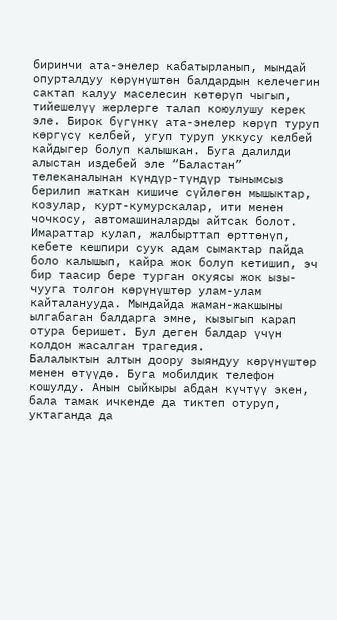биринчи ата-энелер кабатырланып, мындай опурталдуу көрүнүштөн балдардын келечегин сактап калуу маселесин көтөрүп чыгып, тийешелүү жерлерге талап коюулушу керек эле. Бирок бүгүнкү ата-энелер көрүп туруп көргүсү келбей, угуп туруп уккусу келбей кайдыгер болуп калышкан. Буга далилди алыстан издебей эле “Баластан” телеканалынан күндүр-түндүр тынымсыз берилип жаткан кишиче сүйлөгөн мышыктар, козулар, курт-кумурскалар, ити менен чочкосу, автомашиналарды айтсак болот. Имараттар кулап, жалбырттап өрттөнүп, кебете кешпири суук адам сымактар пайда боло калышып, кайра жок болуп кетишип, эч бир таасир бере турган окуясы жок ызы-чууга толгон көрүнүштөр улам-улам кайталанууда. Мындайда жаман-жакшыны ылгабаган балдарга эмне, кызыгып карап отура беришет. Бул деген балдар үчүн колдон жасалган трагедия.
Балалыктын алтын доору зыяндуу көрүнүштөр менен өтүүдө. Буга мобилдик телефон кошулду. Анын сыйкыры абдан күчтүү экен, бала тамак ичкенде да тиктеп отуруп, уктаганда да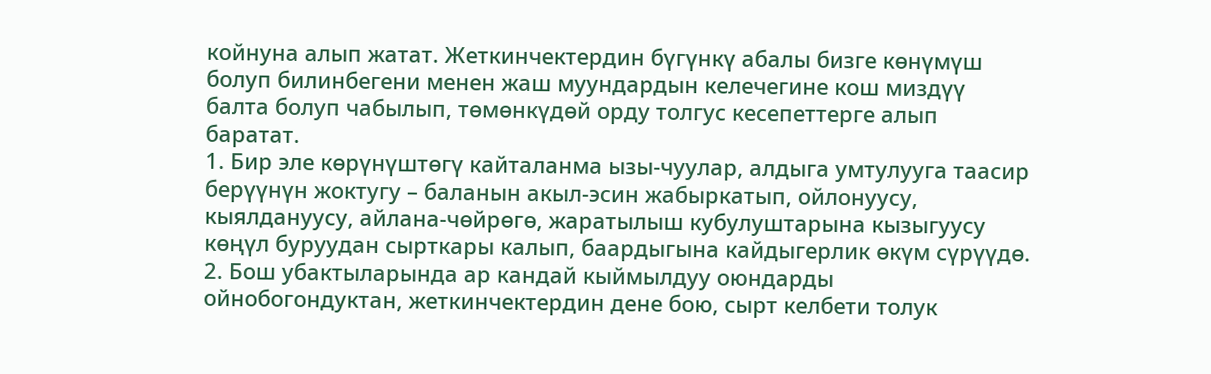койнуна алып жатат. Жеткинчектердин бүгүнкү абалы бизге көнүмүш болуп билинбегени менен жаш муундардын келечегине кош миздүү балта болуп чабылып, төмөнкүдөй орду толгус кесепеттерге алып баратат.
1. Бир эле көрүнүштөгү кайталанма ызы-чуулар, алдыга умтулууга таасир берүүнүн жоктугу – баланын акыл-эсин жабыркатып, ойлонуусу, кыялдануусу, айлана-чөйрөгө, жаратылыш кубулуштарына кызыгуусу көңүл буруудан сырткары калып, баардыгына кайдыгерлик өкүм сүрүүдө.
2. Бош убактыларында ар кандай кыймылдуу оюндарды ойнобогондуктан, жеткинчектердин дене бою, сырт келбети толук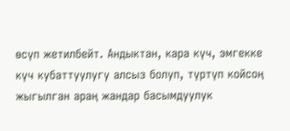өсүп жетилбейт. Андыктан, кара күч, эмгекке күч кубаттуулугу алсыз болуп, түртүп койсоң жыгылган араң жандар басымдуулук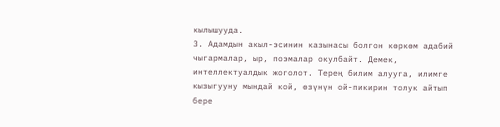кылышууда.
3. Адамдын акыл-эсинин казынасы болгон көркөм адабий чыгармалар, ыр, поэмалар окулбайт. Демек, интеллектуалдык жоголот. Терең билим алууга, илимге кызыгууну мындай кой, өзүнүн ой-пикирин толук айтып бере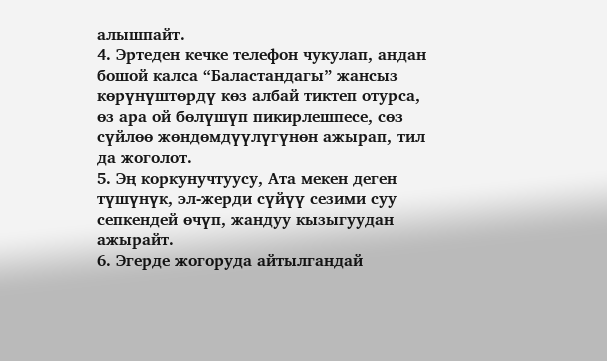алышпайт.
4. Эртеден кечке телефон чукулап, андан бошой калса “Баластандагы” жансыз көрүнүштөрдү көз албай тиктеп отурса, өз ара ой бөлүшүп пикирлешпесе, сөз сүйлөө жөндөмдүүлүгүнөн ажырап, тил да жоголот.
5. Эң коркунучтуусу, Ата мекен деген түшүнүк, эл-жерди сүйүү сезими суу сепкендей өчүп, жандуу кызыгуудан ажырайт.
6. Эгерде жогоруда айтылгандай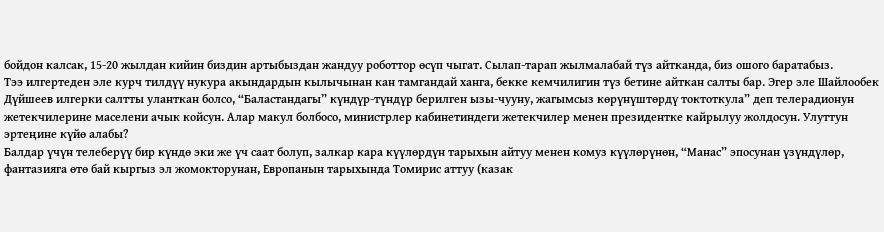бойдон калсак, 15-20 жылдан кийин биздин артыбыздан жандуу роботтор өсүп чыгат. Сылап-тарап жылмалабай түз айтканда, биз ошого баратабыз.
Тээ илгертеден эле курч тилдүү нукура акындардын кылычынан кан тамгандай ханга, бекке кемчилигин түз бетине айткан салты бар. Эгер эле Шайлообек Дүйшеев илгерки салтты уланткан болсо, “Баластандагы” күндүр-түндүр берилген ызы-чууну, жагымсыз көрүнүштөрдү токтоткула” деп телерадионун жетекчилерине маселени ачык койсун. Алар макул болбосо, министрлер кабинетиндеги жетекчилер менен президентке кайрылуу жолдосун. Улуттун эртеңине күйө алабы?
Балдар үчүн телеберүү бир күндө эки же үч саат болуп, залкар кара күүлөрдүн тарыхын айтуу менен комуз күүлөрүнөн, “Манас” эпосунан үзүндүлөр, фантазияга өтө бай кыргыз эл жомокторунан, Европанын тарыхында Томирис аттуу (казак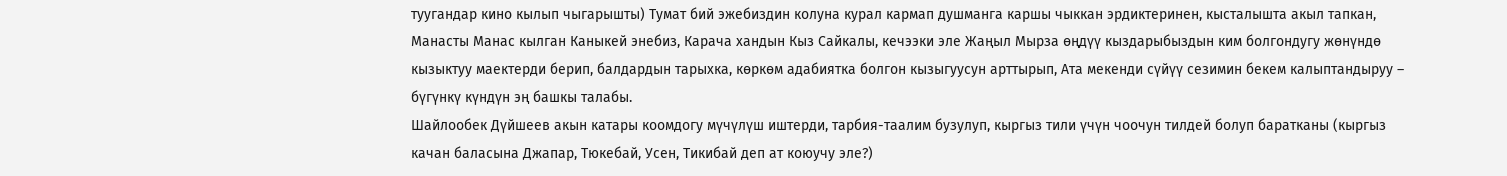туугандар кино кылып чыгарышты) Тумат бий эжебиздин колуна курал кармап душманга каршы чыккан эрдиктеринен, кысталышта акыл тапкан, Манасты Манас кылган Каныкей энебиз, Карача хандын Кыз Сайкалы, кечээки эле Жаңыл Мырза өңдүү кыздарыбыздын ким болгондугу жөнүндө кызыктуу маектерди берип, балдардын тарыхка, көркөм адабиятка болгон кызыгуусун арттырып, Ата мекенди сүйүү сезимин бекем калыптандыруу – бүгүнкү күндүн эң башкы талабы.
Шайлообек Дүйшеев акын катары коомдогу мүчүлүш иштерди, тарбия-таалим бузулуп, кыргыз тили үчүн чоочун тилдей болуп баратканы (кыргыз качан баласына Джапар, Тюкебай, Усен, Тикибай деп ат коюучу эле?)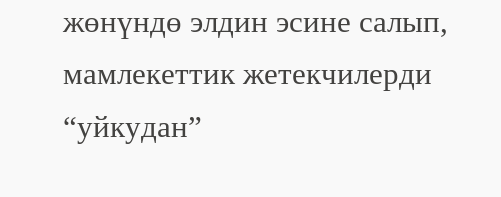жөнүндө элдин эсине салып, мамлекеттик жетекчилерди “уйкудан”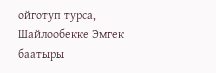ойготуп турса, Шайлообекке Эмгек баатыры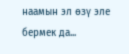наамын эл өзү эле бермек да...